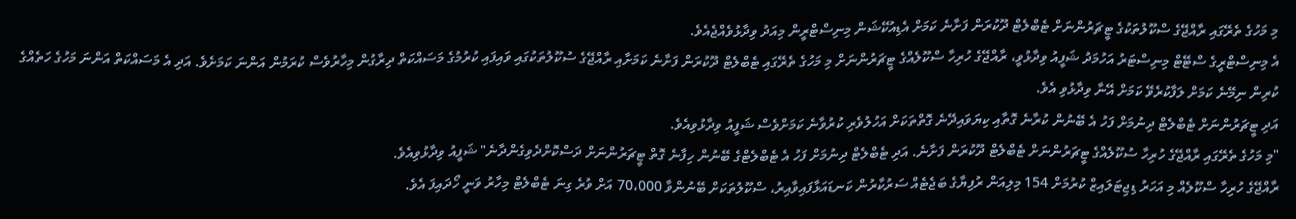މި މަހުގެ ތެރޭގައި ރާއްޖޭގެ ސްކޫލުތަކުގެ ޓީޗަރުންނަށް ޓެބްލެޓް ދޫކުރަން ފަށާނެ ކަމަށް އެޑިއުކޭޝަން މިނިސްޓްރީން މިއަދު ވިދާޅުވެއްޖެއެވެ.
އެ މިނިސްޓްރީގެ ސްޓޭޓް މިނިސްޓަރު އަހުމަދު ޝަފީއު ވިދާޅުވީ، ރާއްޖޭގެ ހުރިހާ ސްކޫލެއްގެ ޓީޗަރުންނަށް މި މަހުގެ ތެރޭގައި ޓެބްލެޓް ދޫކުރަން ފަށާނެ ކަމަށާއި ރާއްޖޭގެ ސުކޫލުތަކުގައި ވައިފައި ކުރުމުގެ މަސައްކަތް ދިރާގުން މިހާރުވެސް ކުރަމުން އަންނަ ކަމަށެވެ. އަދި އެ މަސައްކަތް އަންނަ މަހުގެ ހަތެއްގެ ކުރިން ނިމޭނެ ކަމަށް ލަފާކުރެވޭ ކަމަށް އޭނާ ވިދާޅުވި އެވެ.
އަދި ޓީޗަރުންނަށް ޓެބްލެޓް ދިނުމަށް ފަހު އެ ބޭނުން ކުރާނެ ގޮތާއި ކިޔަވައިދޭނެ ގޮތްތަކަށް އަހުލުވެރި ކުރުވާނެ ކަމަށްވެސް ޝަފީއު ވިދާޅުވިއެވެ.
"މި މަހުގެ ތެރޭގައި ރާއްޖޭގެ ހުރިހާ ސުކޫލެއްގެ ޓީޗަރުންނަށް ޓެބްލެޓް ދޫކުރަން ފަށާނެ. އަދި ޓެބްލެޓް ދިނުމަށް ފަހު އެ ޓެބްލެޓްގެ ބޭނުން ހިފާނެ ގޮތް ޓީޗަރުންނަށް ދަސްކޮށްދެވިގެންދާނެ" ޝަފީއު ވިދާޅުވިއެވެ.
ރާއްޖޭގެ ހުރިހާ ސްކޫލެއް މި އަހަރު ޑިޖިޓަލައިޒް ކުރުމަށް 154 މިލިއަން ރުފިޔާގެ ބަޖެޓެއް ސަރުކާރުން ކަނޑައަޅާފައިވާއިރު، ސްކޫލުތަކަށް ބޭނުންވާ 70،000 އަށް ވުރެ ގިނަ ޓެބްލެޓް މިހާރު ވަނީ ހޯދައިފަ އެވެ.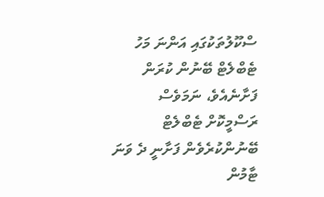ސްކޫލުތަކުގައި އަންނަ މަހު ޓެބްލެޓް ބޭނުން ކުރަން ފަށާނެއެވެ، ނަމަވެސް ރަސްމީކޮށް ޓެބްލެޓް ބޭނުންކުރެވެން ފަށާނީ ދެ ވަނަ ޓާމުން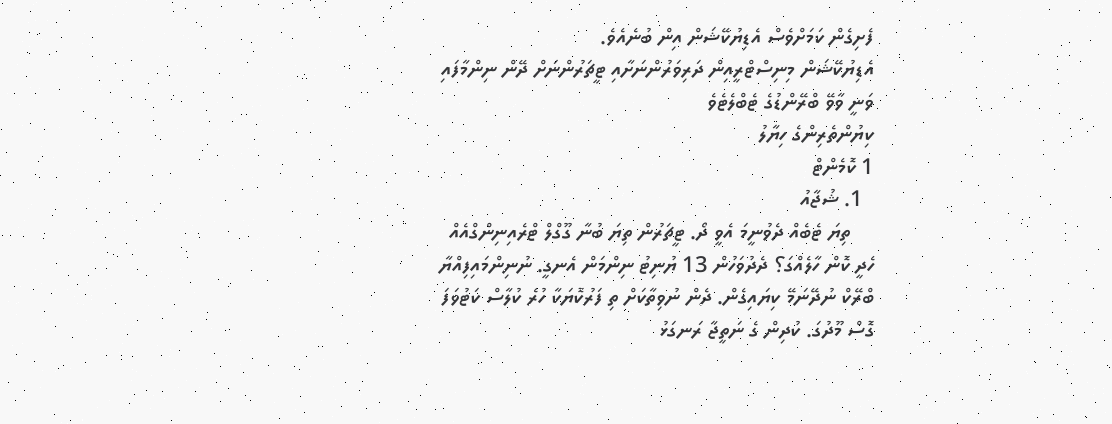ފެށިގެން ކަމަށްވެސް އެޑިޔުކޭޝަން އިން ބުނެއެވެ.
އެޑިޔުކޭޝަން މިނިސްޓްރީއިން ދަރިވަރުންނަށާއި ޓީޗަރުންނަށް ދޭން ނިންމާފައި ވަނީ ވާވޭ ބްރޭންޑުގެ ޓެބްލެޓެވެ
ކިޔުންތެރިންގެ ހިޔާލު
1 ކޮމެންޓް
  1. ޝުޖާއު
    ތިޔަ ޓެބެއް ދެވުނީމަ އެވީ ދޯ. ޓީޗަރުން ތިޔަ ބުނާ ގޫގްލް ޓްރެއިނިންގްއެއް ހެދީ ކޮން ހާލެއްގަ؟ ދެދުވަހުން 13 ޔުނިޓު ނިންމަން އެނގީ. ނުނިންމައިފިއްޔާ ބްރޭކް ނުދޭނަމޭ ކިޔައިގެން. ދެން ނުވިތާކަށް ތި ފަރުކޮޔަކާ ހުރެ ކުލާސް ކަޓުވަފަ ގޮސް މޫދުގަ. ކުދިން ގެ ނަތީޖާ ރަނގަޅު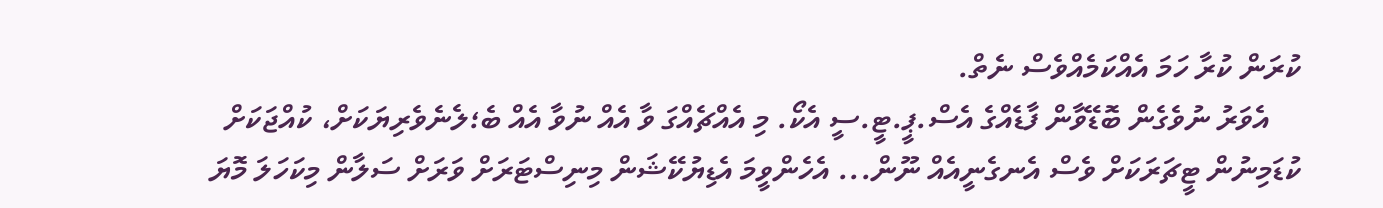ކުރަން ކުރާ ހަމަ އެއްކަމެއްވެސް ނެތް.
    އެވަރު ނުވެގެން ބޮޑޭވާން ފާޑެއްގެ އެސް.ޕީ.ޓީ.ސީ އެކޯ. މި އެއްޗެއްގަ ވާ އެއް ނުވާ އެއް ބެ؛ލެނެވެރިޔަކަށް، ކުއްޖަކަށް ކުޑަމިނުން ޓީޗަރަކަށް ވެސް އެނގެނީއެއް ނޫން... އެހެންވީމަ އެޑިޔުކޭޝަން މިނިސްޓަރަށް ވަރަށް ސަލާން މިކަހަލަ މޮޔަ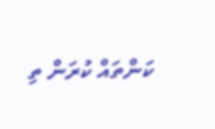ކަންތައް ކުރަން ތި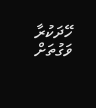ހޭދަކުރާ ވަގުތަށް